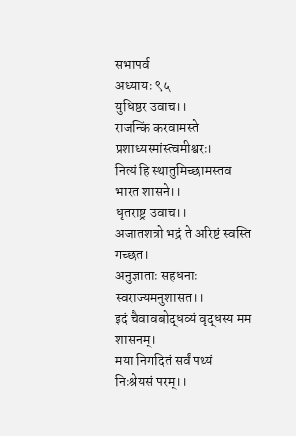सभापर्व
अध्यायः ९५
युधिष्ठर उवाच।।
राजन्किं करवामस्ते प्रशाध्यस्मांस्त्वमीश्वरः।
नित्यं हि स्थातुमिच्छामस्तव भारत शासने।।
धृतराष्ट्र उवाच।।
अजातशत्रो भद्रं ते अरिष्टं स्वस्ति गच्छत।
अनुज्ञाताः सहधनाः स्वराज्यमनुशासत।।
इदं चैवावबोद्धव्यं वृद्धस्य मम शासनम्।
मया निगदितं सर्वं पथ्यं निःश्रेयसं परम्।।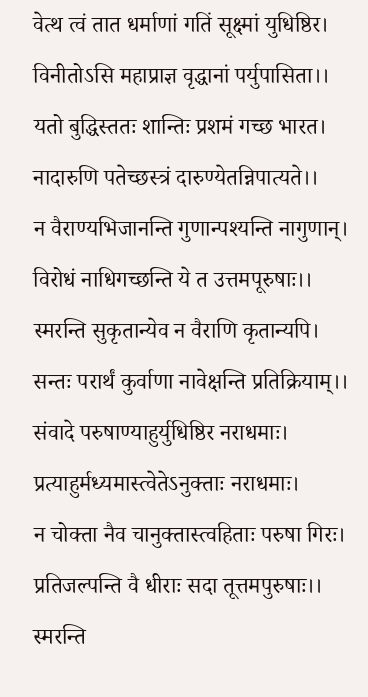वेत्थ त्वं तात धर्माणां गतिं सूक्ष्मां युधिष्ठिर।
विनीतोऽसि महाप्राज्ञ वृद्धानां पर्युपासिता।।
यतो बुद्धिस्ततः शान्तिः प्रशमं गच्छ भारत।
नादारुणि पतेच्छस्त्रं दारुण्येतन्निपात्यते।।
न वैराण्यभिजानन्ति गुणान्पश्यन्ति नागुणान्।
विरोधं नाधिगच्छन्ति ये त उत्तमपूरुषाः।।
स्मरन्ति सुकृतान्येव न वैराणि कृतान्यपि।
सन्तः परार्थं कुर्वाणा नावेक्षन्ति प्रतिक्रियाम्।।
संवादे परुषाण्याहुर्युधिष्ठिर नराधमाः।
प्रत्याहुर्मध्यमास्त्वेतेऽनुक्ताः नराधमाः।
न चोक्ता नैव चानुक्तास्त्वहिताः परुषा गिरः।
प्रतिजल्पन्ति वै धीराः सदा तूत्तमपुरुषाः।।
स्मरन्ति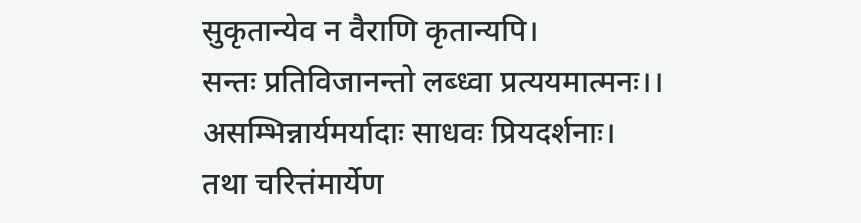सुकृतान्येव न वैराणि कृतान्यपि।
सन्तः प्रतिविजानन्तो लब्ध्वा प्रत्ययमात्मनः।।
असम्भिन्नार्यमर्यादाः साधवः प्रियदर्शनाः।
तथा चरित्तंमार्येण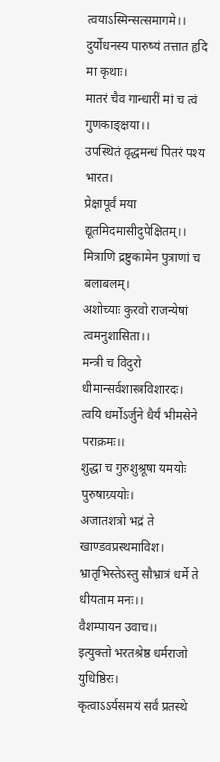त्वयाऽस्मिन्सत्समागमे।।
दुर्योधनस्य पारुष्यं तत्तात हृदि मा कृथाः।
मातरं चैव गान्धारीं मां च त्वं गुणकाङ्क्षया।।
उपस्थितं वृद्धमन्धं पितरं पश्य भारत।
प्रेक्षापूर्वं मया द्यूतमिदमासीदुपेक्षितम्।।
मित्राणि द्रष्टुकामेन पुत्राणां च बलाबलम्।
अशोच्याः कुरवो राजन्येषां त्वमनुशासिता।।
मन्त्री च विदुरो धीमान्सर्वशास्त्रविशारदः।
त्वयि धर्मोऽर्जुने धैर्यं भीमसेने पराक्रमः।।
शुद्धा च गुरुशुश्रूषा यमयोः पुरुषाग्र्ययोः।
अजातशत्रो भद्रं ते खाण्डवप्रस्थमाविश।
भ्रातृभिस्तेऽस्तु सौभ्रात्रं धर्मे ते धीयताम मनः।।
वैशम्पायन उवाच।।
इत्युक्तो भरतश्रेष्ठ धर्मराजो युधिष्ठिरः।
कृत्वाऽऽर्यसमयं सर्वं प्रतस्थे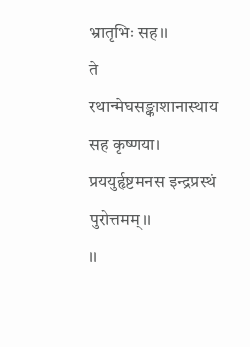भ्रातृभिः सह।।
ते रथान्मेघसङ्काशानास्थाय सह कृष्णया।
प्रययुर्हृष्टमनस इन्द्रप्रस्थं पुरोत्तमम्।।
।।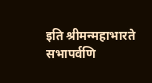इति श्रीमन्महाभारते सभापर्वणि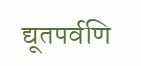द्यूतपर्वणि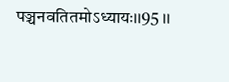पञ्चनवतितमोऽध्यायः।।95 ।।